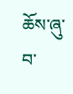ཆོས་ཞུ་བ་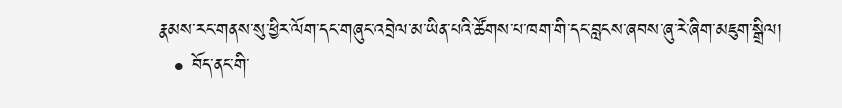རྣམས་རང་གནས་སུ་ཕྱིར་ལོག་དང་གཞུང་འབྲེལ་མ་ཡིན་པའི་ཚོགས་པ་ཁག་གི་དང་བླངས་ཞབས་ཞུ་རེ་ཞིག་མཇུག་སྒྲིལ།
  • བོད་ནང་གི་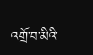འགྲོ་བ་མིའི་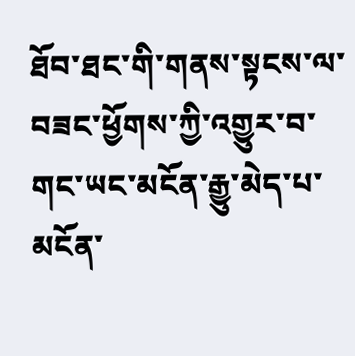ཐོབ་ཐང་གི་གནས་སྟངས་ལ་བཟང་ཕྱོགས་ཀྱི་འགྱུར་བ་གང་ཡང་མངོན་རྒྱུ་མེད་པ་མངོན་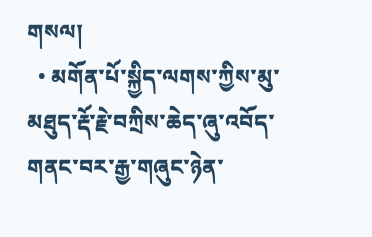གསལ།
  • མགོན་པོ་སྐྱིད་ལགས་ཀྱིས་མུ་མཐུད་རྡོ་རྗེ་བཀྲིས་ཆེད་ཞུ་འབོད་གནང་བར་རྒྱ་གཞུང་ཉེན་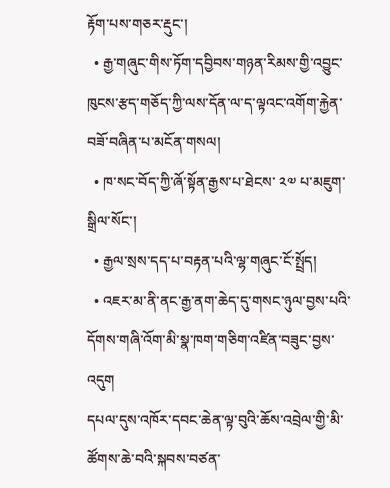རྟོག་པས་གཅར་རྡུང་།
  • རྒྱ་གཞུང་གིས་ཏོག་དབྱིབས་གཉན་རིམས་གྱི་འབྱུང་ཁུངས་རྩད་གཅོད་ཀྱི་ལས་དོན་ལ་ད་ལྟའང་འགོག་རྐྱེན་བཟོ་བཞིན་པ་མངོན་གསལ།
  • ཁ་སང་བོད་ཀྱི་ཞོ་སྟོན་རྒྱས་པ་ཐེངས་ ༢༧ པ་མཇུག་སྒྲིལ་སོང་།
  • རྒྱལ་སྲས་དད་པ་བརྟན་པའི་ལྷ་གཞུང་ངོ་སྤྲོད།
  • འཇར་མ་ནི་ནང་རྒྱ་ནག་ཆེད་དུ་གསང་ཉུལ་བྱས་པའི་དོགས་གཞི་འོག་མི་སྣ་ཁག་གཅིག་འཛིན་བཟུང་བྱས་འདུག
དཔལ་དུས་འཁོར་དབང་ཆེན་ལྟ་བུའི་ཆོས་འབྲེལ་གྱི་མི་ཚོགས་ཆེ་བའི་སྐབས་བཙན་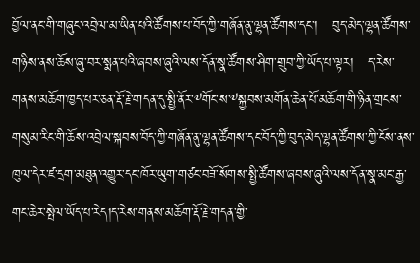བྱོལ་ནང་གི་གཞུང་འབྲེལ་མ་ཡིན་པའི་ཚོགས་པ་བོད་ཀྱི་གཞོན་ནུ་ལྷན་ཚོགས་དང་།   བུད་མེད་ལྷན་ཚོགས་གཉིས་ནས་ཆོས་ཞུ་བར་སྨན་པའི་ཞབས་ཞུའི་ལས་དོན་སྣ་ཚོགས་ཤིག་གྲུབ་ཀྱི་ཡོད་པ་ལྟར།   ད་རེས་གནས་མཆོག་ཁྱད་པར་ཅན་རྡོ་རྗེ་གདན་དུ་སྤྱི་ནོར་༸གོང་ས་༸སྐྱབས་མགོན་ཆེན་པོ་མཆོག་གི་ཉིན་གྲངས་གསུམ་རིང་གི་ཆོས་འབྲེལ་སྐབས་བོད་ཀྱི་གཞོན་ནུ་ལྷན་ཚོགས་དང་བོད་ཀྱི་བུད་མེད་ལྷན་ཚོགས་ཀྱི་ངོས་ནས་ཁུལ་དེར་ཛ་དྲག་མཐུན་འགྱུར་དང་ཁོར་ཡུག་གཙང་བཟོ་སོགས་སྤྱི་ཚོགས་ཞབས་ཞུའི་ལས་དོན་སྣ་མང་རྒྱ་གང་ཆེར་སྤེལ་ཡོད་པ་རེད།ད་རེས་གནས་མཆོག་རྡོ་རྗེ་གདན་གྱི་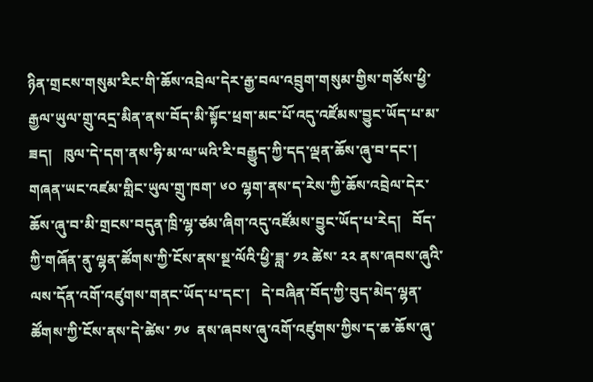ཉིན་གྲངས་གསུམ་རིང་གི་ཆོས་འབྲེལ་དེར་རྒྱ་བལ་འབྲུག་གསུམ་གྱིས་གཙོས་ཕྱི་རྒྱལ་ཡུལ་གྲུ་འདྲ་མིན་ནས་བོད་མི་སྟོང་ཕྲག་མང་པོ་འདུ་འཛོམས་བྱུང་ཡོད་པ་མ་ཟད།   ཁུལ་དེ་དག་ནས་ཧི་མ་ལ་ཡའི་རི་བརྒྱུད་ཀྱི་དད་ལྡན་ཆོས་ཞུ་བ་དང་།   གཞན་ཡང་འཛམ་གླིང་ཡུལ་གྲུ་ཁག་ ༦༠ ལྷག་ནས་ད་རེས་ཀྱི་ཆོས་འབྲེལ་དེར་ཆོས་ཞུ་བ་མི་གྲངས་བདུན་ཁྲི་ལྷ་ཙམ་ཞིག་འདུ་འཛོམས་བྱུང་ཡོད་པ་རེད།   བོད་ཀྱི་གཞོན་ནུ་ལྷན་ཚོགས་ཀྱི་ངོས་ནས་སྔ་ལོའི་ཕྱི་ཟླ་ ༡༢ ཚེས་ ༢༢ ནས་ཞབས་ཞུའི་ལས་དོན་འགོ་འཛུགས་གནང་ཡོད་པ་དང་།   དེ་བཞིན་བོད་ཀྱི་བུད་མེད་ལྷན་ཚོགས་ཀྱི་ངོས་ནས་དེ་ཚེས་ ༡༦  ནས་ཞབས་ཞུ་འགོ་འཛུགས་ཀྱིས་ད་ཆ་ཆོས་ཞུ་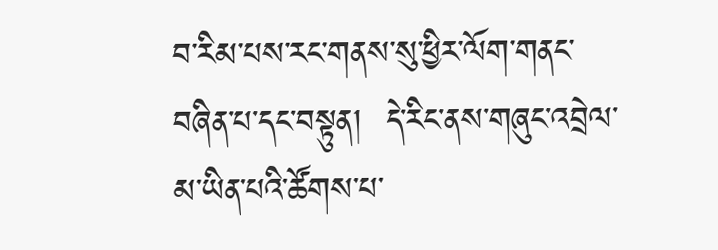བ་རིམ་པས་རང་གནས་སུ་ཕྱིར་ལོག་གནང་བཞིན་པ་དང་བསྟུན།  དེ་རིང་ནས་གཞུང་འབྲེལ་མ་ཡིན་པའི་ཚོགས་པ་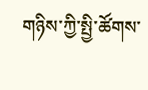གཉིས་ཀྱི་སྤྱི་ཚོགས་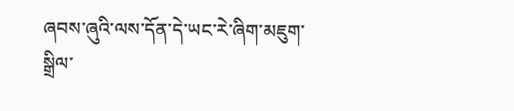ཞབས་ཞུའི་ལས་དོན་དེ་ཡང་རེ་ཞིག་མཇུག་སྒྲིལ་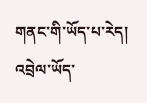གནང་གི་ཡོད་པ་རེད།
འབྲེལ་ཡོད་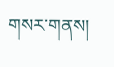གསར་གནས།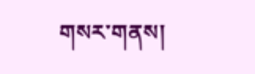གསར་གནས།